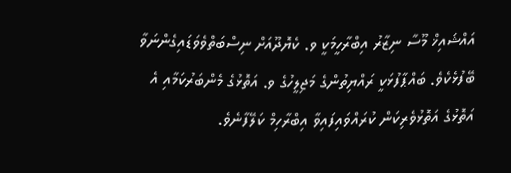އައްޝައިޚް މޫސާ ނިޒާރު އިބްރާހީމަކީ ވ. ކެޔޮދޫއަށް ނިސްބަތްވެވަޑައިގެންނަވާ ބޭފުޅެކެވެ. ބައްޕާފުޅަކީ ރައްޔިތުންގެ މަޖިލީހުގެ ވ. އަތޮޅުގެ މެންބަރުކަމާއި އެ އަތޮޅުގެ އަތޮޅުވެރިކަން ކުރައްވައިފައިވާ އިބްރާހިމް ކަލޭފާނެވެ.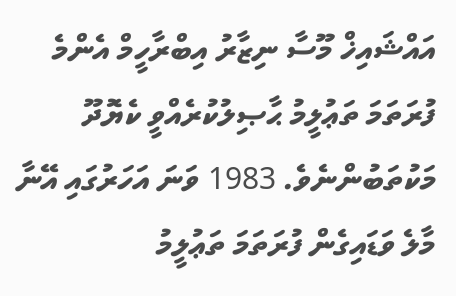އައްޝައިޚް މޫސާ ނިޒާރު އިބްރާހީމް އެންމެ ފުރަތަމަ ތަޢުލީމު ޙާޞިލުކުރެއްވީ ކެޔޮދޫ މަކުތަބުންނެވެ. 1983 ވަނަ އަހަރުގައި އޭނާ މާލެ ވަޑައިގެން ފުރަތަމަ ތަޢުލީމު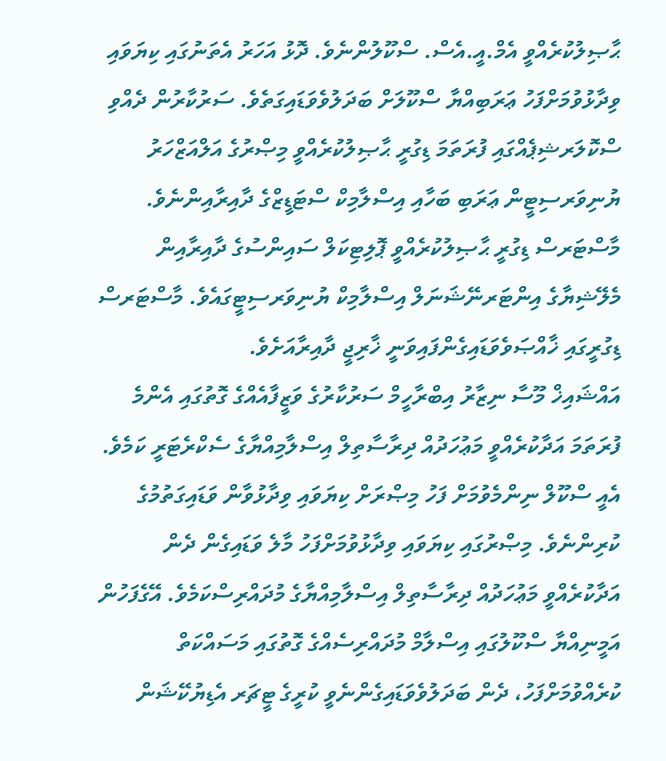ޙާޞިލުކުރެއްވީ އެމް.އީ.އެސް. ސްކޫލުންނެވެ. ދޮޅު އަހަރު އެތަނުގައި ކިޔަވައި ވިދާޅުވުމަށްފަހު ޢަރަބިއްޔާ ސްކޫލަށް ބަދަލުވެވަޑައިގަތެވެ. ސަރުކާރުން ދެއްވި ސްކޮލަރޝިޕެއްގައި ފުރަތަމަ ޑިގުރީ ޙާޞިލުކުރެއްވީ މިޞްރުގެ އަލްއަޒްހަރު ޔުނިވަރސިޓީން ޢަރަބި ބަހާއި އިސްލާމިކް ސްޓަޑީޒްގެ ދާއިރާއިންނެވެ. މާސްޓަރސް ޑިގުރީ ޙާޞިލުކުރެއްވީ ޕޮލިޓިކަލް ސައިންސުގެ ދާއިރާއިން މެލޭޝިޔާގެ އިންޓަރނޭޝަނަލް އިސްލާމިކް ޔުނިވަރސިޓީގައެވެ. މާސްޓަރސް ޑިގުރީގައި ޚާއްޞަވެވަޑައިގެންފައިވަނީ ޚާރިޖީ ދާއިރާއަށެވެ.
އައްޝައިޚް މޫސާ ނިޒާރު އިބްރާހީމް ސަރުކާރުގެ ވަޒީފާއެއްގެ ގޮތުގައި އެންމެ ފުރަތަމަ އަދާކުރެއްވީ މަޢުހަދުއް ދިރާސާތިލް އިސްލާމިއްޔާގެ ސެކްރެޓަރީ ކަމެވެ. އެއީ ސްކޫލް ނިންމެވުމަށް ފަހު މިޞްރަށް ކިޔަވައި ވިދާޅުވާން ވަޑައިގަތުމުގެ ކުރިންނެވެ. މިޞްރުގައި ކިޔަވައި ވިދާޅުވުމަށްފަހު މާލެ ވަޑައިގެން ދެން އަދާކުރެއްވީ މަޢުހަދުއް ދިރާސާތިލް އިސްލާމިއްޔާގެ މުދައްރިސްކަމެވެ. އޭގެފަހުން އަމީނިއްޔާ ސްކޫލުގައި އިސްލާމް މުދައްރިސެއްގެ ގޮތުގައި މަސައްކަތް ކުރެއްވުމަށްފަހު، ދެން ބަދަލުވެވަޑައިގެންނެވީ ކުރީގެ ޓީޗަރ އެޑިޔުކޭޝަން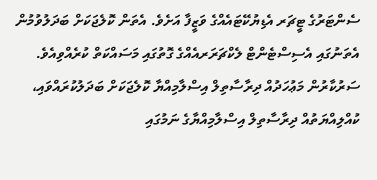ސެންޓަރުގެ ޓީޗަރ އެޑިޔުކޭޓައެއްގެ ވަޒީފާ އަށެވެ. އެތަން ކޮލެޖަކަށް ބަދަލުވުމުން އެތަނުގައި އެސިސްޓެންޓް ލެކްޗަރަރއެއްގެ ގޮތުގައި މަސައްކަތް ކުރެއްވިއެވެ. ސަރުކާރުން މަޢުހަދުއް ދިރާސާތިލް އިސްލާމިއްޔާ ކޮލެޖަކަށް ބަދަލުކުރައްވައި، ކުއްލިއްޔަތުއް ދިރާސާތިލް އިސްލާމިއްޔާގެ ނަމުގައި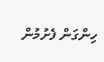ހިންގަން ފެށުމުން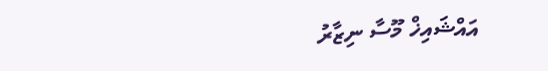އައްޝައިޚް މޫސާ ނިޒާރު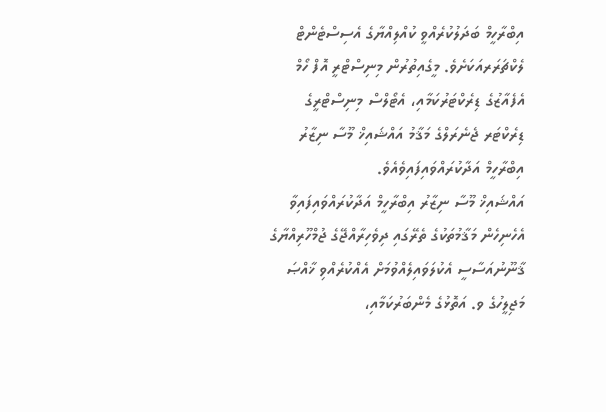އިބްރާހީމް ބަދަލުކުރެއްވީ ކުއްލިއްޔާގެ އެސިސްޓެންޓް ލެކްޗަރަރއަކަށެވެ. މީގެއިތުރުން މިނިސްޓްރީ އޮފް ހޯމް އެފެއާޒުގެ ޑިރެކްޓަރުކަމާއި، އެޓޯލްސް މިނިސްޓްރީގެ ޑިރެކްޓަރ ޖެނެރަލްގެ މަޤާމު އައްޝައިޚް މޫސާ ނިޒާރު އިބްރާހީމް އަދާކުރައްވައިފައިވެއެވެ.
އައްޝައިޚް މޫސާ ނިޒާރު އިބްރާހީމް އަދާކުރައްވައިފައިވާ އެހެނިހެން މަޤާމުތަކުގެ ތެރޭގައި ދިވެހިރާއްޖޭގެ ޖުމްހޫރިއްޔާގެ ޤާނޫނުއަސާސީ އެކުލަވައިލެއްވުމަށް އެއްކުރެއްވި ޚާއްޞަ މަޖިލީހުގެ ވ. އަތޮޅުގެ މެންބަރުކަމާއި،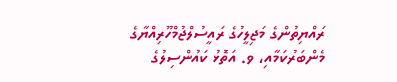ރައްޔިތުންގެ މަޖިލީހުގެ ރައީސުލްޖުމްހޫރިއްޔާގެ މެންބަރުކަމާއި، ވ. އަތޮޅު ކައުންސިލުގެ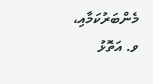މެންބަރުކަމާއި، ވ. އަތޮޅު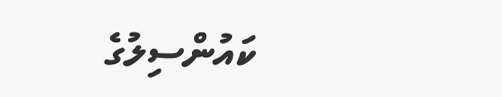ކައުންސިލުގެ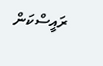ރައީސްކަން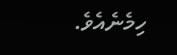ހިމެނެއެވެ.